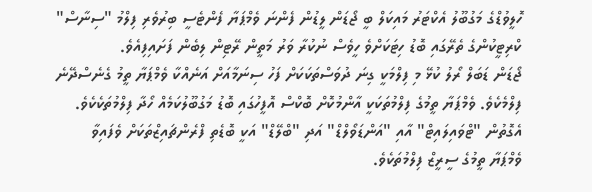ހޮލީވުޑްގެ މަގުބޫލު އެކްޓަރު މައިކަލް ބީ ޖޯޑަން ލީޑުން ފެންނަ ވެމްޕަޔާ ފެންޓެސީ ބިރުވެރި ފިލްމު "ސިނާސް" ކްރިޓީކުންގެ ތެރޭގައި ބޮޑު ހިޓަކަށްވެ ހީވެސް ނުކުރާ ވަރު މަތީން ރޭޓިން ލިބެން ފަށައިފިއެވެ.
ޖޯޑަން ޑަބަލް ރޯލު ކުޅޭ މި ފިލްމަކީ ގިނަ ދުވަސްތަކަކަށް ފަހު ސިނަމާއަށް އަނެއްކާ ވެމްޕަޔާ ތީމު ގެނެސްދޭނެ ފިލްމެކެވެ. ވެމްޕަޔާ ތީމުގެ ފިލްމުތަކަކީ އާންމުކޮށް ބޮކްސް އޮފީހުގައި ބޮޑު މަގުބޫލުކަމެއް ހޯދާ ފިލްމުތަކެކެވެ.
އެގޮތުން "ޓްވައިލައިޓް" އާއި "އަންޑަވޯލްޑް" އަދި "ބްލޭޑް" އަކީ ބޮޑެތި ފްރެންޗައިޒްތަކަށް ވެފައިވާ ވެމްޕަޔާ ތީމުގެ ސީރީޒް ފިލްމުތަކެވެ.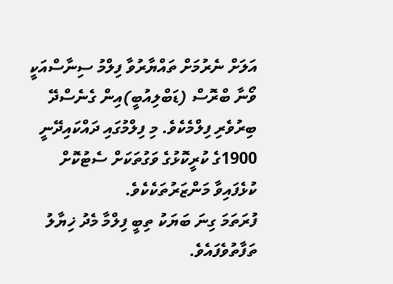އަލަށް ނެރުމަށް ތައްޔާރުވާ ފިލްމު ސިނާސްއަކީ ވޯނާ ބްރޮސް (ޑަބްލިއުބީ)އިން ގެނެސްދޭ ބިރުވެރި ފިލްމެކެވެ. މި ފިލްމުގައި ދައްކައިދޭނީ 1900ގެ ކުރީކޮޅުގެ ވަގުތަކަށް ސެޓުކޮށް ކުޅެފައިވާ މަންޒަރުތަކެކެވެ.
ފުރަތަމަ ގިނަ ބަޔަކު ތިބީ ފިލްމާ މެދު ޚިޔާލު ތަފާތުވެފައެވެ.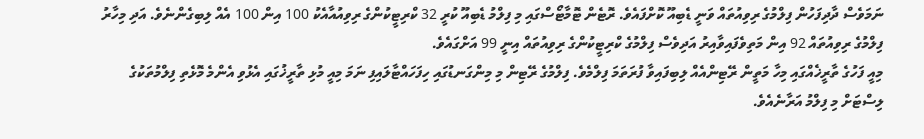ނަމަވެސް ދާދިފަހުން ފިލްމުގެ ރިވިއުތައް ވަނީ ޑެބިއޫ ކޮށްފައެވެ. ރޮޓެން ޓޮމާޓޯސްގައި މި ފިލްމު ޑެބިއޫ ކުރީ 32 ކްރިޓީކުންގެ ރިވިއުއާއެކު 100 އިން 100 އެއް ލިބިގެންނެވެ. އަދި މިހާރު ފިލްމުގެ ރިވިއުތައް 92 އިން މަތިވެފައިވާއިރު އަދިވެސް ފިލްމުގެ ކްރިޓީކުންގެ ރިވިއުތައް އިނީ 99 އަށްގައެވެ.
މިއީ ފަހުގެ ތާރީޚެއްގައި މިހާ މަތީން ރޭޓިންއެއް ލިބިފައިވާ ފުރަތަމަ ފިލްމެވެ. ފިލްމުގެ ރޭޓިން މި މިންގަނޑުގައި ހިފަހައްޓާލައިފި ނަމަ މިއީ މުޅި ތާރީޚުގައި އެޅުވި އެންމެ މޮޅެތި ފިލްމުތަކުގެ ލިސްޓަށް މި ފިލްމު އަރާނެއެވެ.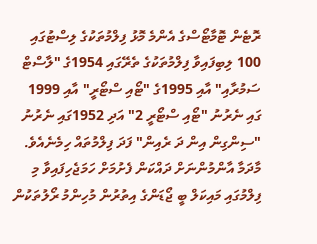ރޮޓެން ޓޮމާޓޯސްގެ އެންމެ މޮޅު ފިލްމުތަކުގެ ލިސްޓުގައި 100 ލިބިފައިވާ ފިލްމުތަކުގެ ތެރޭގައި 1954ގެ "ލާސްޓް ސަމުރާއި" އާއި 1995ގެ "ޓޯއި ސްޓޯރީ" އާއި 1999 ގައި ނެރުނު "ޓޯއި ސްޓޯރީ 2" އަދި 1952ގައި ނެރުނު "ސިންގިން އިން ދަ ރެއިން" ފަދަ ފިލްމުތައް ހިމެނެއެވެ.
މާދަމާ އާންމުންނަށް ދައްކަން ފެށުމަށް ހަމަޖެހިފައިވާ މި ފިލްމުގައި މައިކަލް ބީ ޖޯޑަންގެ އިތުރުން މުހިންމު ރޯލުތަކުން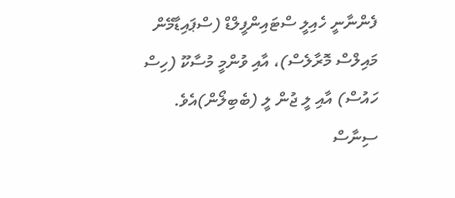ފެންނާނީ ހެއިލީ ސްޓައިންފީލްޑް (ސްޕައިޑާމޭން މައިލްސް މޮރާލެސް)، އާއި ވުންމީ މުސާކޫ (ހިސް ހައުސް) އާއި ލީ ޖުން ލީ (ބެބިލޯން)އެވެ.
ސިނާސް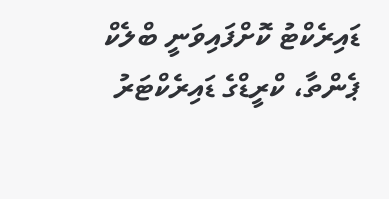ޑައިރެކްޓު ކޮށްފައިވަނީ ބްލެކް ޕެންތާ، ކްރީޑްގެ ޑައިރެކްޓަރު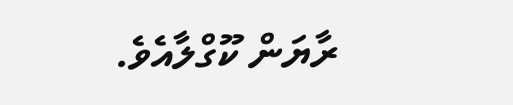ރާޔަން ކޫގްލާއެވެ.